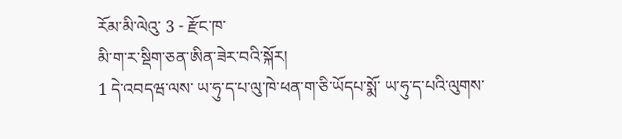རོམ་མི་ལེའུ་ 3 - རྫོང་ཁ་
མི་ག་ར་སྡིག་ཅན་ཨིན་ཟེར་བའི་སྐོར།
1 དེ་འབདཝ་ལས་ ཡ་ཧུ་ད་པ་ལུ་ཁེ་ཕན་ག་ཅི་ཡོདཔ་སྨོ་ ཡ་ཧུ་ད་པའི་ལུགས་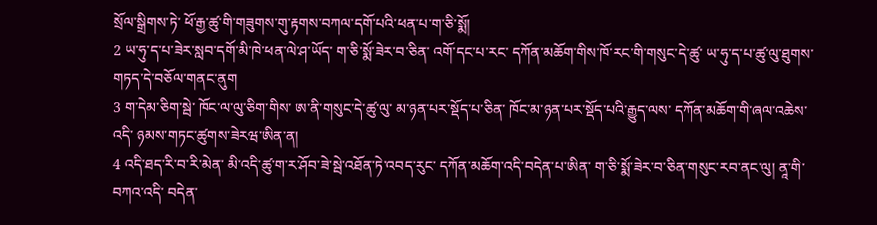སྲོལ་སྒྲིགས་ཏེ་ ཕོ་རྒྱ་ཚུ་གི་གཟུགས་གུ་རྟགས་བཀལ་དགོ་པའི་ཕན་པ་ག་ཅི་སྨོ།
2 ཡ་ཧུ་ད་པ་ཟེར་སླབ་དགོ་མི་ཁེ་ཕན་ལེ་ཤ་ཡོད་ ག་ཅི་སྨོ་ཟེར་བ་ཅིན་ འགོ་དང་པ་རང་ དཀོན་མཆོག་གིས་ཁོ་རང་གི་གསུང་དེ་ཚུ་ ཡ་ཧུ་ད་པ་ཚུ་ལུ་ཐུགས་གཏད་དེ་བཅོལ་གནང་ནུག
3 ག་དེམ་ཅིག་སྦེ་ ཁོང་ལ་ལུ་ཅིག་གིས་ ཨ་ནི་གསུང་དེ་ཚུ་ལུ་ མ་ཉན་པར་སྡོད་པ་ཅིན་ ཁོང་མ་ཉན་པར་སྡོད་པའི་རྒྱུད་ལས་ དཀོན་མཆོག་གི་ཞལ་འཆེས་འདི་ ཉམས་གཏང་ཚུགས་ཟེརཝ་ཨིན་ན།
4 འདི་ཐད་རི་བ་རི་མེན་ མི་འདི་ཚུ་ག་ར་ཤོབ་ཟེ་སྦེ་འཐོན་ཏེ་འབད་རུང་ དཀོན་མཆོག་འདི་བདེན་པ་ཨིན་ ག་ཅི་སྨོ་ཟེར་བ་ཅིན་གསུང་རབ་ནང་ལུ། ནཱ་གི་བཀའ་འདི་ བདེན་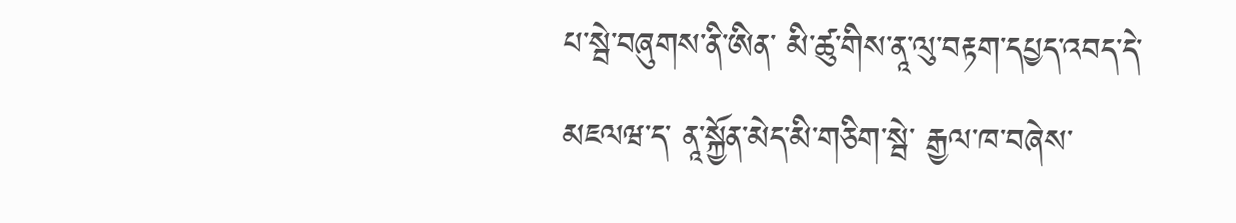པ་སྦེ་བཞུགས་ནི་ཨིན་ མི་ཚུ་གིས་ནཱ་ལུ་བརྟག་དཔྱད་འབད་དེ་མཇལཝ་ད་ ནཱ་སྐྱོན་མེད་མི་གཅིག་སྦེ་ རྒྱལ་ཁ་བཞེས་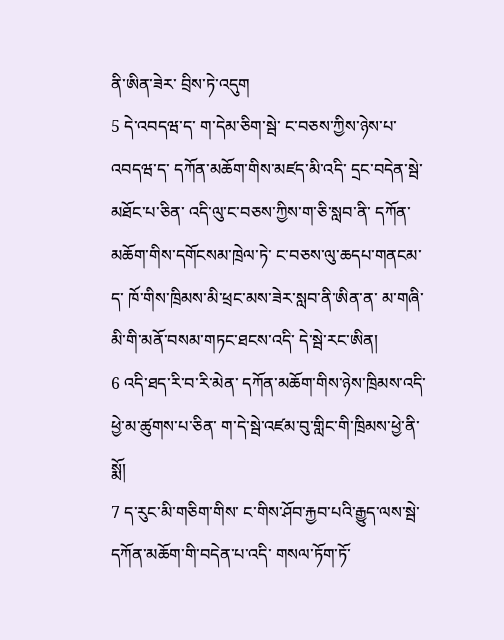ནི་ཨིན་ཟེར་ བྲིས་ཏེ་འདུག
5 དེ་འབདཝ་ད་ ག་དེམ་ཅིག་སྦེ་ ང་བཅས་ཀྱིས་ཉེས་པ་འབདཝ་ད་ དཀོན་མཆོག་གིས་མཛད་མི་འདི་ དྲང་བདེན་སྦེ་མཐོང་པ་ཅིན་ འདི་ལུ་ང་བཅས་ཀྱིས་ག་ཅི་སླབ་ནི་ དཀོན་མཆོག་གིས་དགོངསམ་ཁྲེལ་ཏེ་ ང་བཅས་ལུ་ཆདཔ་གནངམ་ད་ ཁོ་གིས་ཁྲིམས་མི་ཕྲང་མས་ཟེར་སླབ་ནི་ཨིན་ན་ མ་གཞི་ མི་གི་མནོ་བསམ་གཏང་ཐངས་འདི་ དེ་སྦེ་རང་ཨིན།
6 འདི་ཐད་རི་བ་རི་མེན་ དཀོན་མཆོག་གིས་ཉེས་ཁྲིམས་འདི་ཕྱེ་མ་ཚུགས་པ་ཅིན་ ག་དེ་སྦེ་འཛམ་བུ་གླིང་གི་ཁྲིམས་ཕྱེ་ནི་སྨོ།
7 ད་རུང་མི་གཅིག་གིས་ ང་གིས་ཤོབ་རྐྱབ་པའི་རྒྱུད་ལས་སྦེ་ དཀོན་མཆོག་གི་བདེན་པ་འདི་ གསལ་ཏོག་ཏོ་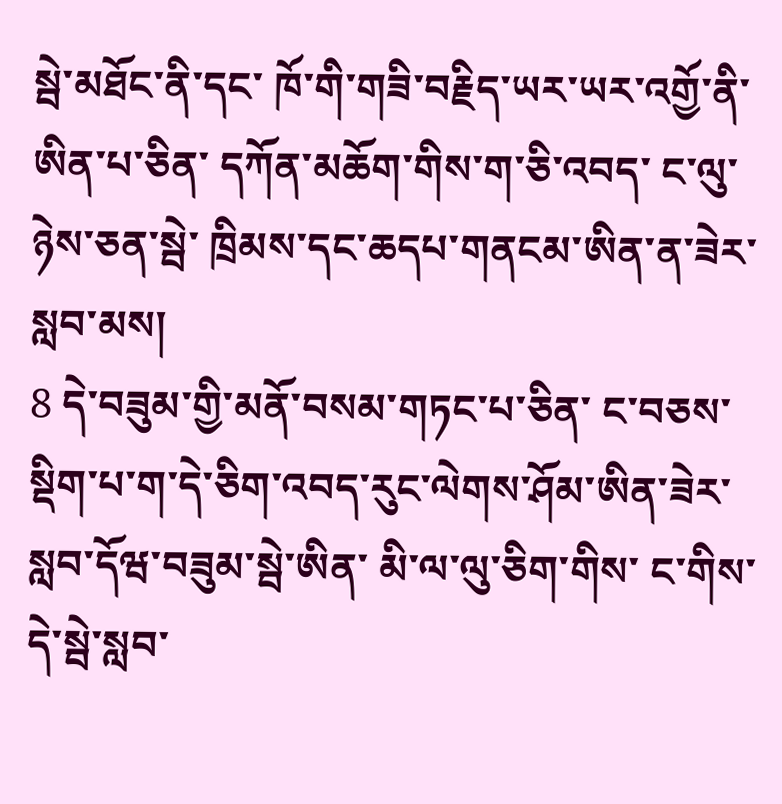སྦེ་མཐོང་ནི་དང་ ཁོ་གི་གཟི་བརྗིད་ཡར་ཡར་འགྱོ་ནི་ཨིན་པ་ཅིན་ དཀོན་མཆོག་གིས་ག་ཅི་འབད་ ང་ལུ་ཉེས་ཅན་སྦེ་ ཁྲིམས་དང་ཆདཔ་གནངམ་ཨིན་ན་ཟེར་སླབ་མས།
8 དེ་བཟུམ་གྱི་མནོ་བསམ་གཏང་པ་ཅིན་ ང་བཅས་སྡིག་པ་ག་དེ་ཅིག་འབད་རུང་ལེགས་ཤོམ་ཨིན་ཟེར་སླབ་དོཝ་བཟུམ་སྦེ་ཨིན་ མི་ལ་ལུ་ཅིག་གིས་ ང་གིས་དེ་སྦེ་སླབ་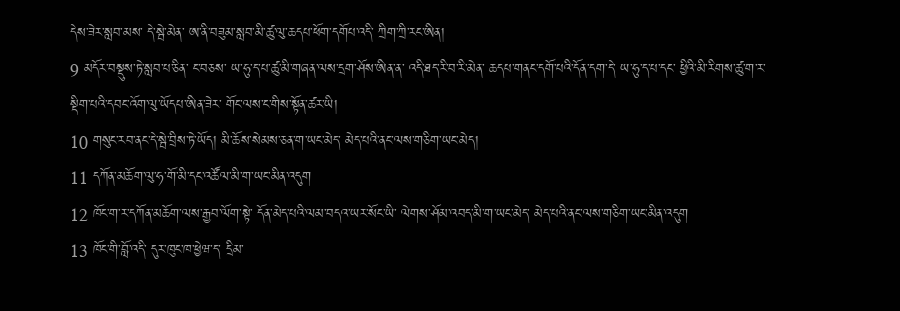དེས་ཟེར་སླབ་མས་ དེ་སྦེ་མེན་ ཨ་ནི་བཟུམ་སླབ་མི་ཚུ་ལུ་ཆདཔ་ཕོག་དགོཔ་འདི་ ཀྲིག་ཀྲི་རང་ཨིན།
9 མདོར་བསྡུས་ཏེ་སླབ་པ་ཅིན་ ང་བཅས་ ཡ་ཧུ་ད་པ་ཚུ་མི་གཞན་ལས་དྲག་ཤོས་ཨིན་ན་ འདི་ཐད་རི་བ་རི་མེན་ ཆདཔ་གནང་དགོ་པའི་དོན་དག་དེ་ ཡ་ཧུ་ད་པ་དང་ ཕྱིའི་མི་རིགས་ཚུ་ག་ར་ སྡིག་པའི་དབང་འོག་ལུ་ཡོདཔ་ཨིན་ཟེར་ གོང་ལས་ང་གིས་སྟོན་ཚར་ཡི།
10 གསུང་རབ་ནང་དེ་སྦེ་བྲིས་ཏེ་ཡོད། མི་ཆོས་སེམས་ཅན་ག་ཡང་མེད་ མེད་པའི་ནང་ལས་གཅིག་ཡང་མེད།
11 དཀོན་མཆོག་ལུ་ཧ་གོ་མི་དང་འཚོལ་མི་ག་ཡང་མིན་འདུག
12 ཁོང་ག་ར་དཀོན་མཆོག་ལས་རྒྱབ་ལོག་སྟེ་ དོན་མེད་པའི་ལམ་བདའ་ཡར་སོང་ཡི་ ལེགས་ཤོམ་འབད་མི་ག་ཡང་མེད་ མེད་པའི་ནང་ལས་གཅིག་ཡང་མིན་འདུག
13 ཁོང་གི་བློ་འདི་ དུར་ཁུང་ཁ་ཕྱེཝ་ད་ དྲིམ་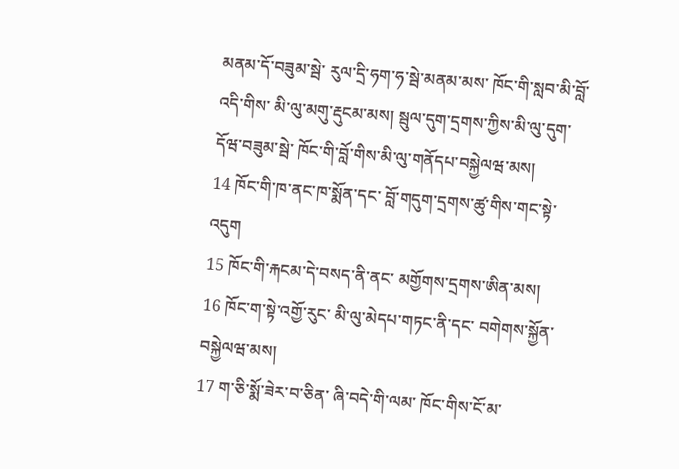མནམ་དོ་བཟུམ་སྦེ་ རུལ་དྲི་ཧག་ཧ་སྦེ་མནམ་མས་ ཁོང་གི་སླབ་མི་བློ་འདི་གིས་ མི་ལུ་མགུ་རྡུངམ་མས། སྦུལ་དུག་དྲགས་ཀྱིས་མི་ལུ་དུག་དོཝ་བཟུམ་སྦེ་ ཁོང་གི་བློ་གིས་མི་ལུ་གནོདཔ་བསྐྱེལཝ་མས།
14 ཁོང་གི་ཁ་ནང་ཁ་སྨོན་དང་ བློ་གདུག་དྲགས་ཚུ་གིས་གང་སྟེ་འདུག
15 ཁོང་གི་རྐངམ་དེ་བསད་ནི་ནང་ མགྱོགས་དྲགས་ཨིན་མས།
16 ཁོང་ག་སྟེ་འགྱོ་རུང་ མི་ལུ་མེདཔ་གཏང་ནི་དང་ བགེགས་སྐྱོན་བསྐྱེལཝ་མས།
17 ག་ཅི་སྨོ་ཟེར་བ་ཅིན་ ཞི་བདེ་གི་ལམ་ ཁོང་གིས་ངོ་མ་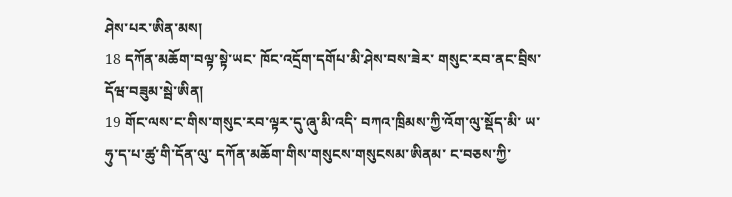ཤེས་པར་ཨིན་མས།
18 དཀོན་མཆོག་བལྟ་སྟེ་ཡང་ ཁོང་འདྲོག་དགོཔ་མི་ཤེས་བས་ཟེར་ གསུང་རབ་ནང་བྲིས་དོཝ་བཟུམ་སྦེ་ཨིན།
19 གོང་ལས་ང་གིས་གསུང་རབ་ལྟར་དུ་ཞུ་མི་འདི་ བཀའ་ཁྲིམས་ཀྱི་འོག་ལུ་སྡོད་མི་ ཡ་ཧུ་ད་པ་ཚུ་གི་དོན་ལུ་ དཀོན་མཆོག་གིས་གསུངས་གསུངསམ་ཨིནམ་ ང་བཅས་ཀྱི་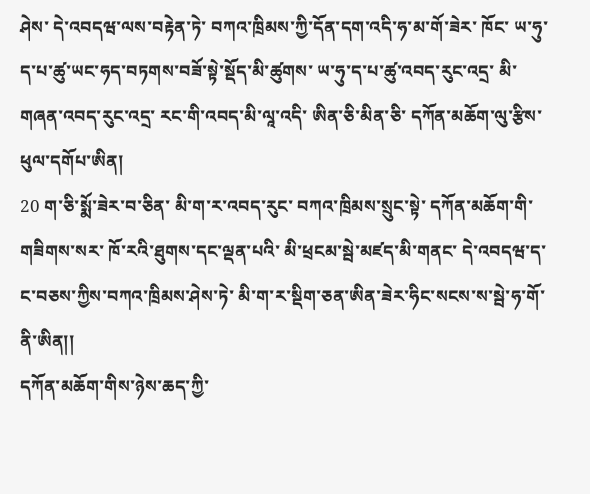ཤེས་ དེ་འབདཝ་ལས་བརྟེན་ཏེ་ བཀའ་ཁྲིམས་ཀྱི་དོན་དག་འདི་ཧ་མ་གོ་ཟེར་ ཁོང་ ཡ་ཧུ་ད་པ་ཚུ་ཡང་ཧད་བཏགས་བཟོ་སྟེ་སྡོད་མི་ཚུགས་ ཡ་ཧུ་ད་པ་ཚུ་འབད་རུང་འདྲ་ མི་གཞན་འབད་རུང་འདྲ་ རང་གི་འབད་མི་ལཱ་འདི་ ཨིན་ཅི་མིན་ཅི་ དཀོན་མཆོག་ལུ་རྩིས་ཕུལ་དགོཔ་ཨིན།
20 ག་ཅི་སྨོ་ཟེར་བ་ཅིན་ མི་ག་ར་འབད་རུང་ བཀའ་ཁྲིམས་སྲུང་སྟེ་ དཀོན་མཆོག་གི་གཟིགས་སར་ ཁོ་རའི་ཐུགས་དང་ལྡན་པའི་ མི་ཕྲངམ་སྦེ་མཛད་མི་གནང་ དེ་འབདཝ་ད་ ང་བཅས་ཀྱིས་བཀའ་ཁྲིམས་ཤེས་ཏེ་ མི་ག་ར་སྡིག་ཅན་ཨིན་ཟེར་ཧིང་སངས་ས་སྦེ་ཧ་གོ་ནི་ཨིན།།
དཀོན་མཆོག་གིས་ཉེས་ཆད་ཀྱི་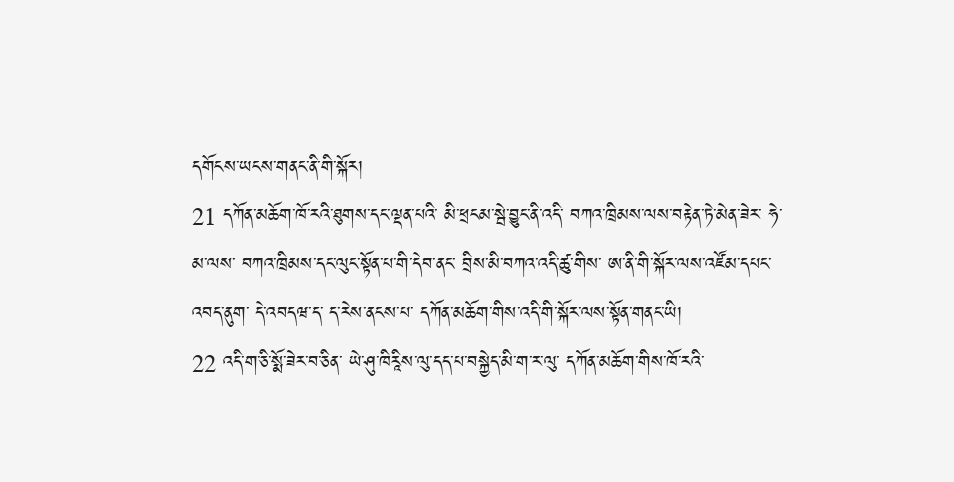དགོངས་ཡངས་གནང་ནི་གི་སྐོར།
21 དཀོན་མཆོག་ཁོ་རའི་ཐུགས་དང་ལྡན་པའི་ མི་ཕྲངམ་སྦེ་བྱུང་ནི་འདི་ བཀའ་ཁྲིམས་ལས་བརྟེན་ཏེ་མེན་ཟེར་ ཧེ་མ་ལས་ བཀའ་ཁྲིམས་དང་ལུང་སྟོན་པ་གི་དེབ་ནང་ བྲིས་མི་བཀའ་འདི་ཚུ་གིས་ ཨ་ནི་གི་སྐོར་ལས་འཛོམ་དཔང་འབད་ནུག་ དེ་འབདཝ་ད་ ད་རེས་ནངས་པ་ དཀོན་མཆོག་གིས་འདི་གི་སྐོར་ལས་སྟོན་གནང་ཡི།
22 འདི་ག་ཅི་སྨོ་ཟེར་བ་ཅིན་ ཡེ་ཤུ་ཁིརཱིས་ལུ་དད་པ་བསྐྱེད་མི་ག་ར་ལུ་ དཀོན་མཆོག་གིས་ཁོ་རའི་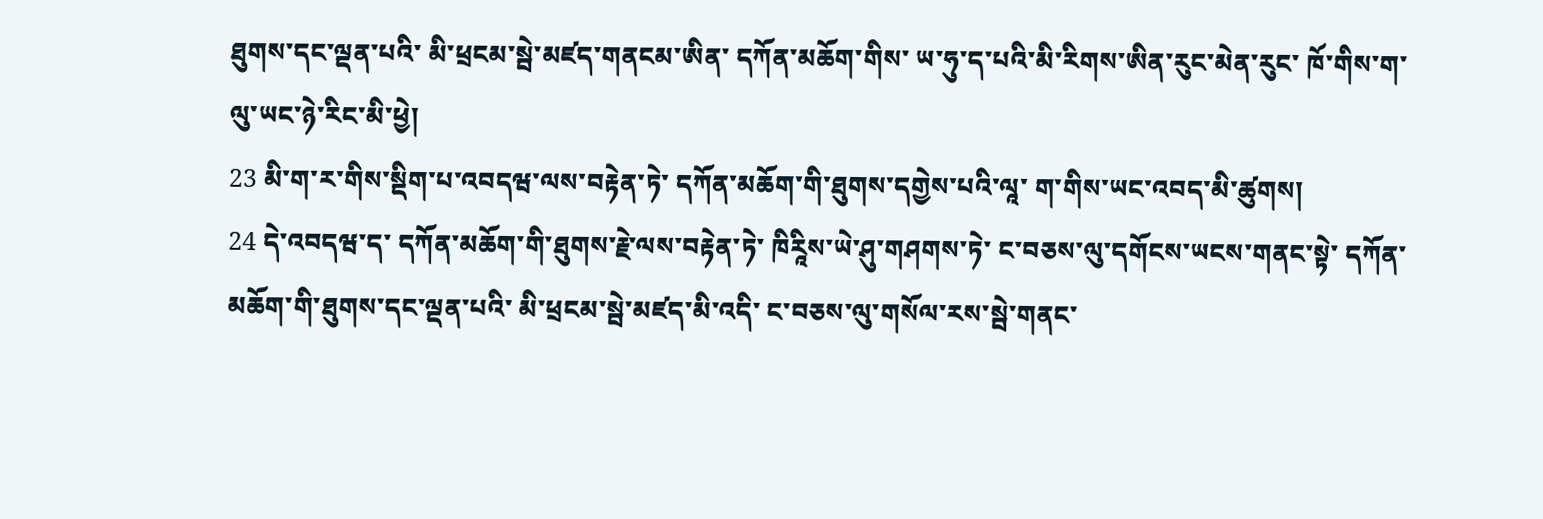ཐུགས་དང་ལྡན་པའི་ མི་ཕྲངམ་སྦེ་མཛད་གནངམ་ཨིན་ དཀོན་མཆོག་གིས་ ཡ་ཧུ་ད་པའི་མི་རིགས་ཨིན་རུང་མེན་རུང་ ཁོ་གིས་ག་ལུ་ཡང་ཉེ་རིང་མི་ཕྱེ།
23 མི་ག་ར་གིས་སྡིག་པ་འབདཝ་ལས་བརྟེན་ཏེ་ དཀོན་མཆོག་གི་ཐུགས་དགྱེས་པའི་ལཱ་ ག་གིས་ཡང་འབད་མི་ཚུགས།
24 དེ་འབདཝ་ད་ དཀོན་མཆོག་གི་ཐུགས་རྗེ་ལས་བརྟེན་ཏེ་ ཁིརཱིས་ཡེ་ཤུ་གཤགས་ཏེ་ ང་བཅས་ལུ་དགོངས་ཡངས་གནང་སྟེ་ དཀོན་མཆོག་གི་ཐུགས་དང་ལྡན་པའི་ མི་ཕྲངམ་སྦེ་མཛད་མི་འདི་ ང་བཅས་ལུ་གསོལ་རས་སྦེ་གནང་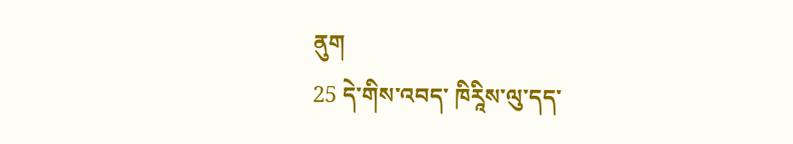ནུག
25 དེ་གིས་འབད་ ཁིརཱིས་ལུ་དད་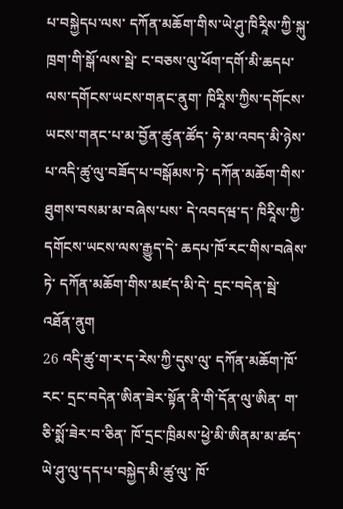པ་བསྐྱེདཔ་ལས་ དཀོན་མཆོག་གིས་ཡེ་ཤུ་ཁིརཱིས་ཀྱི་སྐུ་ཁྲག་གི་སྒོ་ལས་སྦེ་ ང་བཅས་ལུ་ཕོག་དགོ་མི་ཆདཔ་ལས་དགོངས་ཡངས་གནང་ནུག་ ཁིརཱིས་ཀྱིས་དགོངས་ཡངས་གནང་པ་མ་བྱོན་ཚུན་ཚོད་ ཧེ་མ་འབད་མི་ཉེས་པ་འདི་ཚུ་ལུ་བཟོད་པ་བསྒོམས་ཏེ་ དཀོན་མཆོག་གིས་ཐུགས་བསམ་མ་བཞེས་པས་ དེ་འབདཝ་ད་ ཁིརཱིས་ཀྱི་དགོངས་ཡངས་ལས་རྒྱུད་དེ་ ཆདཔ་ཁོ་རང་གིས་བཞེས་ཏེ་ དཀོན་མཆོག་གིས་མཛད་མི་དེ་ དྲང་བདེན་སྦེ་འཐོན་ནུག
26 འདི་ཚུ་ག་ར་ད་རེས་ཀྱི་དུས་ལུ་ དཀོན་མཆོག་ཁོ་རང་ དྲང་བདེན་ཨིན་ཟེར་སྟོན་ནི་གི་དོན་ལུ་ཨིན་ ག་ཅི་སྨོ་ཟེར་བ་ཅིན་ ཁོ་དྲང་ཁྲིམས་ཕྱེ་མི་ཨིནམ་མ་ཚད་ ཡེ་ཤུ་ལུ་དད་པ་བསྐྱེད་མི་ཚུ་ལུ་ ཁོ་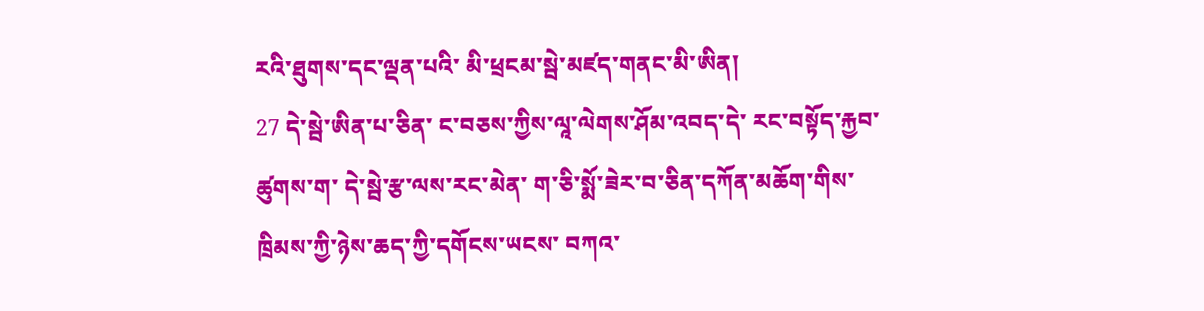རའི་ཐུགས་དང་ལྡན་པའི་ མི་ཕྲངམ་སྦེ་མཛད་གནང་མི་ཨིན།
27 དེ་སྦེ་ཨིན་པ་ཅིན་ ང་བཅས་ཀྱིས་ལཱ་ལེགས་ཤོམ་འབད་དེ་ རང་བསྟོད་རྐྱབ་ཚུགས་ག་ དེ་སྦེ་རྩ་ལས་རང་མེན་ ག་ཅི་སྨོ་ཟེར་བ་ཅིན་དཀོན་མཆོག་གིས་ ཁྲིམས་ཀྱི་ཉེས་ཆད་ཀྱི་དགོངས་ཡངས་ བཀའ་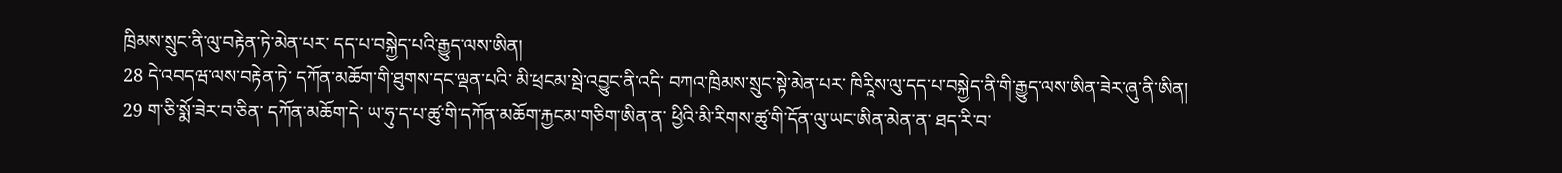ཁྲིམས་སྲུང་ནི་ལུ་བརྟེན་ཏེ་མེན་པར་ དད་པ་བསྐྱེད་པའི་རྒྱུད་ལས་ཨིན།
28 དེ་འབདཝ་ལས་བརྟེན་ཏེ་ དཀོན་མཆོག་གི་ཐུགས་དང་ལྡན་པའི་ མི་ཕྲངམ་སྦེ་འབྱུང་ནི་འདི་ བཀའ་ཁྲིམས་སྲུང་སྟེ་མེན་པར་ ཁིརཱིས་ལུ་དད་པ་བསྐྱེད་ནི་གི་རྒྱུད་ལས་ཨིན་ཟེར་ཞུ་ནི་ཨིན།
29 ག་ཅི་སྨོ་ཟེར་བ་ཅིན་ དཀོན་མཆོག་དེ་ ཡ་ཧུ་ད་པ་ཚུ་གི་དཀོན་མཆོག་རྐྱངམ་གཅིག་ཨིན་ན་ ཕྱིའི་མི་རིགས་ཚུ་གི་དོན་ལུ་ཡང་ཨིན་མེན་ན་ ཐད་རི་བ་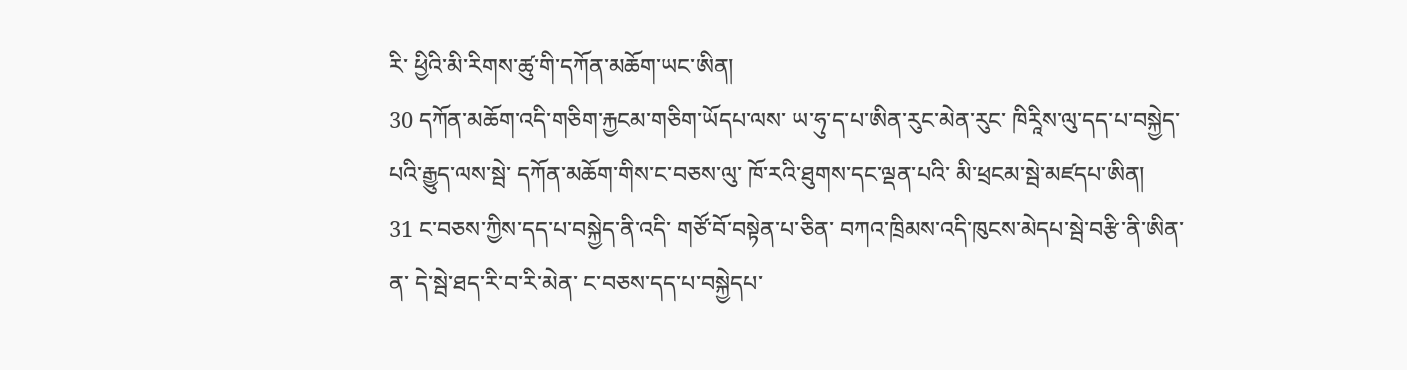རི་ ཕྱིའི་མི་རིགས་ཚུ་གི་དཀོན་མཆོག་ཡང་ཨིན།
30 དཀོན་མཆོག་འདི་གཅིག་རྐྱངམ་གཅིག་ཡོདཔ་ལས་ ཡ་ཧུ་ད་པ་ཨིན་རུང་མེན་རུང་ ཁིརཱིས་ལུ་དད་པ་བསྐྱེད་པའི་རྒྱུད་ལས་སྦེ་ དཀོན་མཆོག་གིས་ང་བཅས་ལུ་ ཁོ་རའི་ཐུགས་དང་ལྡན་པའི་ མི་ཕྲངམ་སྦེ་མཛདཔ་ཨིན།
31 ང་བཅས་ཀྱིས་དད་པ་བསྐྱེད་ནི་འདི་ གཙོ་བོ་བསྟེན་པ་ཅིན་ བཀའ་ཁྲིམས་འདི་ཁུངས་མེདཔ་སྦེ་བརྩི་ནི་ཨིན་ན་ དེ་སྦེ་ཐད་རི་བ་རི་མེན་ ང་བཅས་དད་པ་བསྐྱེདཔ་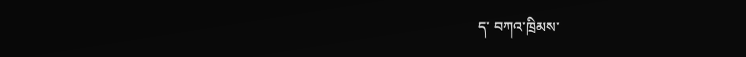ད་ བཀའ་ཁྲིམས་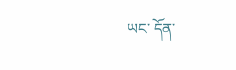ཡང་ དོན་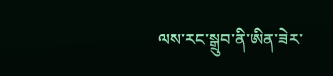ལས་རང་སྒྲུབ་ནི་ཨིན་ཟེར་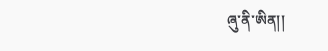ཞུ་ནི་ཨིན།།